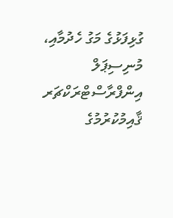ގުޅިފަޅުގެ މަގު ހެދުމާއި، މުނިސިޕަލް އިންފްރާސްޓްރަކްޗަރ ޤާއިމުކުރުމުގެ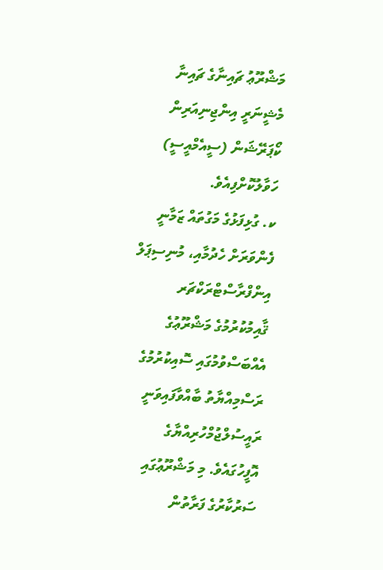މަޝްރޫޢު ޗައިނާގެ ޗައިނާ މެޝީނަރީ އިންޖިނިއަރިން ކޯޕަރޭޝަން (ސީއެމްއީސީ) ހަވާލުކޮށްފިއެވެ.
ކ. ގުޅިފަޅުގެ މަގުތައް ޒަމާނީ ފެންވަރަށް ހެދުމާއި، މުނިސިޕަލް އިންފްރާސްޓްރަކްޗަރ ޤާއިމުކުރުމުގެ މަޝްރޫޢުގެ އެއްބަސްވުމުގައި ސޮއިކުރުމުގެ ރަސްމިއްޔާތު ބާއްވާފައިވަނީ ރައީސުލްޖުމްހުރިއްޔާގެ އޮފީހުގައެވެ. މި މަޝްރޫޢުގައި ސަރުކާރުގެ ފަރާތުން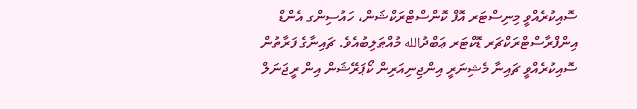ސޮއިކުރެއްވީ މިނިސްޓަރ އޮފް ކޮންސްޓްރަކްޝަން، ހައުސިންގ އެންޑް އިންފްރާސްޓްރަކްޗަރ ޑޮކްޓަރ ޢަބްދުالله މުއްޠަލިބުއެވެ. ޗައިނާގެ ފަރާތުން ސޮއިކުރެއްވީ ޗައިނާ މެޝިނަރީ އިންޖިނިއަރިން ކޯޕަރޭޝަން އިން ރީޖަނަލް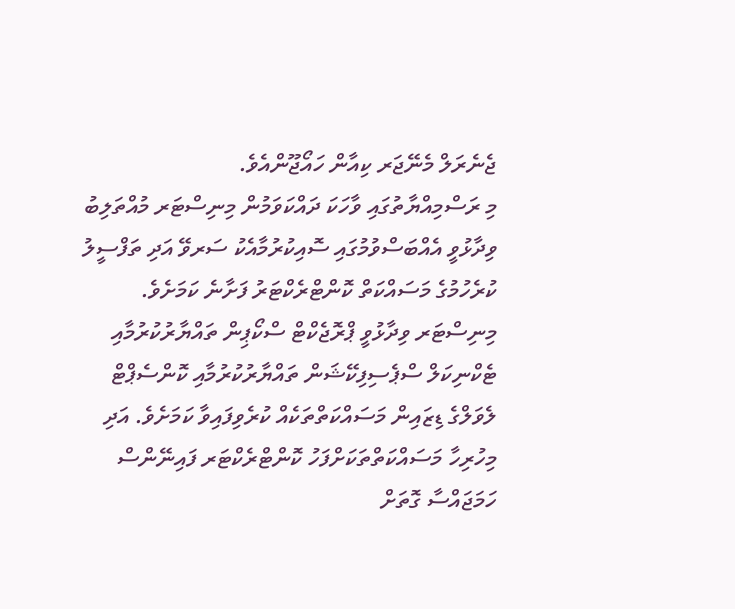ޖެނެރަލް މެނޭޖަރ ކިއާން ހައޯޖޫންއެވެ.
މި ރަސްމިއްޔާތުގައި ވާހަކަ ދައްކަވަމުން މިނިސްޓަރ މުއްތަލިބު ވިދާޅުވީ އެއްބަސްވުމުގައި ސޮއިކުރުމާއެކު ސަރވޭ އަދި ތަފްސީލު ކުރެހުމުގެ މަސައްކަތް ކޮންޓްރެކްޓަރު ފަށާނެ ކަމަށެވެ. މިނިސްޓަރ ވިދާޅުވީ ޕްރޮޖެކްޓް ސްކޯޕިން ތައްޔާރުކުރުމާއި ޓެކްނިކަލް ސްޕެސިފިކޭޝަން ތައްޔާރުކުރުމާއި ކޮންސެޕްޓް ލެވަލްގެ ޑިޒައިން މަސައްކަތްތަކެއް ކުރެވިފައިވާ ކަމަށެވެ. އަދި މިހުރިހާ މަސައްކަތްތަކަށްފަހު ކޮންޓްރެކްޓަރ ފައިނޭންސް ހަމަޖައްސާ ގޮތަށް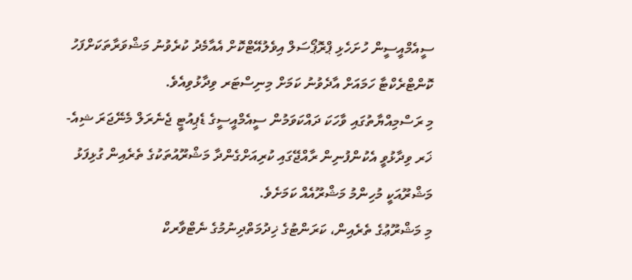ސީއެމްއީސީން ހުށަހެޅި ޕްރޮޕޯސަލް އިވެލުއޭޓްކޮށް އެއާމެދު ކުރެވުނު މަޝްވަރާތަކަށްފަހު ކޮންޓްރެކްޓާ ހަމައަށް އާދެވުނު ކަމަށް މިނިސްޓަރ ވިދާޅުވިއެވެ.
މި ރަސްމިއްޔާތުގައި ވާހަކަ ދައްކަވަމުން ސީއެމްއީސީގެ ޑެޕިއުޓީ ޖެނެރަލް މެނޭޖަރަ ޝިއެ-ޚަރ ވިދާޅުވީ އެކުންފުނިން ރާއްޖޭގައި ކުރިއަށްގެންދާ މަޝްރޫއުތަކުގެ ތެރެއިން ގުޅިފަޅު މަޝްރޫއަކީ މުހިންމު މަޝްރޫއެއް ކަމަށެވެ.
މި މަޝްރޫޢުގެ ތެރެއިން، ކަރަންޓުގެ ޚިދުމަތްދިނުމުގެ ނެޓްވާރކް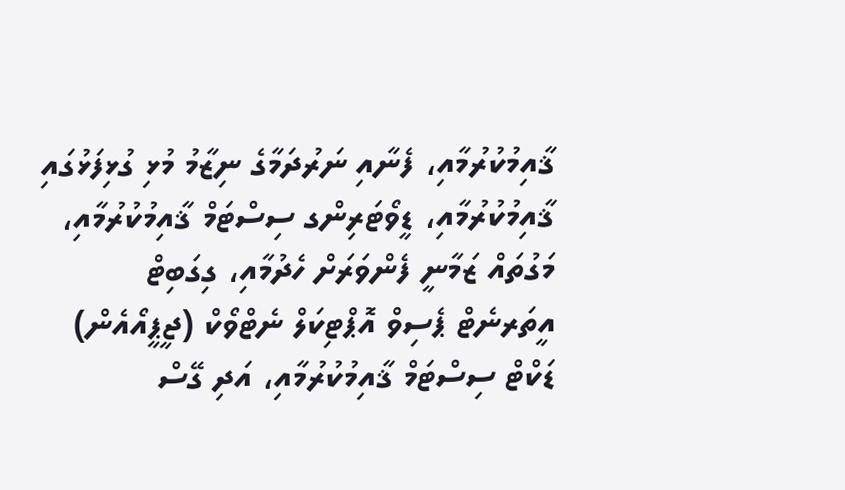ޤާއިމުކުރުމާއި، ފެނާއި ނަރުދަމާގެ ނިޒާމު މުޅި ގުޅިފަޅުގައި ޤާއިމުކުރުމާއި، ޑީވޯޓަރިންގ ސިސްޓަމް ޤާއިމުކުރުމާއި، މަގުތައް ޒަމާނީ ފެންވަރަށް ހެދުމާއި، ގިގަބިޓް އީތަރނެޓް ޕެސިވް އޮޕްޓިކަލް ނެޓްވޯކް (ޖީޕީއޯއެން) ޑަކްޓް ސިސްޓަމް ޤާއިމުކުރުމާއި، އަދި ގޭސް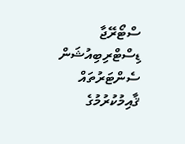ސްޓޯރޭޖާ ޑިސްޓްރިބިއުޝަން ސެންޓަރުތައް ޤާއިމުކުރުމުގެ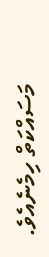މަސައްކަތް ހިމެނެއެވެ.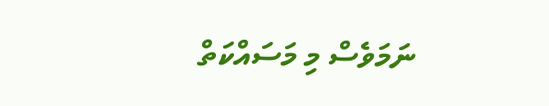ނަމަވެސް މި މަސައްކަތް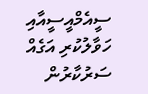ސީއެމްއީސީއާއި ހަވާލުކުރި އަގެއް ސަރުކާރުން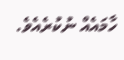ހާމައެއް ނުކުރެއެވެ.